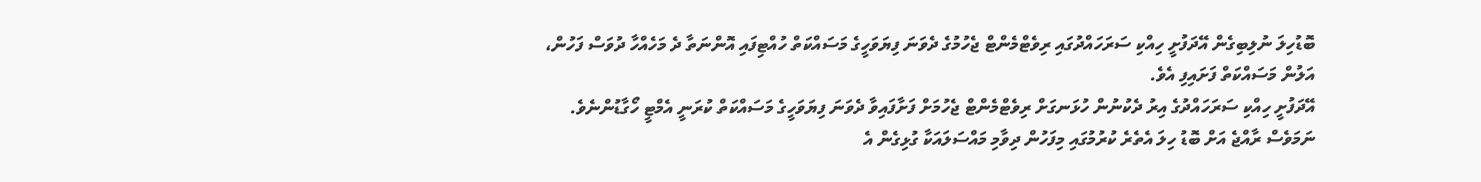ބޮޑުހިލަ ނުލިބިގެން އޭދަފުށީ ހިއްކި ސަރަހައްދުގައި ރިވެޓްމެންޓް ޖެހުމުގެ ދެވަނަ ފިޔަވަހީގެ މަސައްކަތް ހުއްޓިފައި އޮންނަތާ ދެ މަހެއްހާ ދުވަސް ފަހުން، އަލުން މަސައްކަތް ފަށައިފި އެވެ.
އޭދަފުށީ ހިއްކި ސަރަހައްދުގެ އިރު ދެކުނުން ހުޅަނގަށް ރިވެޓްމެންޓް ޖެހުމަށް ފަށާފައިވާ ދެވަނަ ފިޔަވަހީގެ މަސައްކަތް ކުރަނީ އެމްޓީ ހޯގާޑުންނެވެ. ނަމަވެސް ރާއްޖެ އަށް ބޮޑު ހިލަ އެތެރެ ކުރުމުގައި މިފަހުން ދިވާމި މައްސަލައަކާ ގުޅިގެން އެ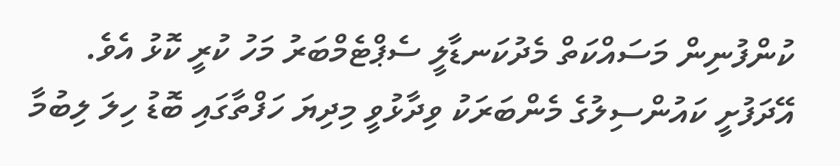ކުންފުނިން މަސައްކަތް މެދުކަނޑާލީ ސެޕްޓެމްބަރު މަހު ކުރީ ކޮޅު އެވެ.
އޭދަފުށީ ކައުންސިލުގެ މެންބަރަކު ވިދާޅުވީ މިދިޔަ ހަފްތާގައި ބޮޑު ހިލަ ލިބުމާ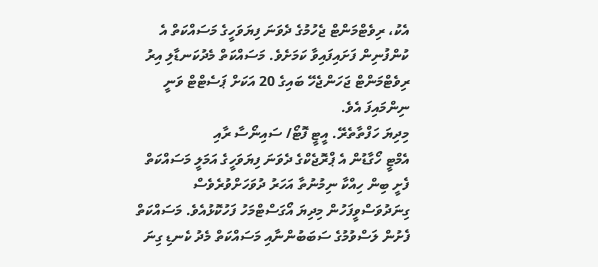އެކު، ރިވެޓްމަންޓް ޖެހުމުގެ ދެވަނަ ފިޔަވަހީގެ މަސައްކަތް އެ ކުންފުނިން ފަށައިފައިވާ ކަމަށެވެ. މަސައްކަތް މެދުކަނޑާލި އިރު ރިވެޓްމަންޓް ޖަހަންޖެހޭ ބައިގެ 20 އަކަށް ޕަސެޓްޓް ވަނީ ނިންމައިފަ އެވެ.
މިދިޔަ ހަފްތާތެރޭ. އީޓީ ފޮޓޯ/ ސައިނޯސާ ރާއި
އެމްޓީ ހޯގާޑުން އެ ޕްރޮޖެކްގެ ދެވަނަ ފިޔަވަހީގެ އަމަލީ މަސައްކަތް ފެށީ ބިން ހިއްކާ ނިމުނުތާ އަހަރު ދުވަހަށްވުރެވެސް ގިނަދުވަސްވީފަހުން މިދިޔަ އޯގަސްޓްމަހު ފަހުކޮޅުއެވެ. މަސައްކަތް ފެށުން ލަސްވުމުގެ ސަބަބުންނާއި މަސައްކަތް މެދު ކެނޑި ގިނަ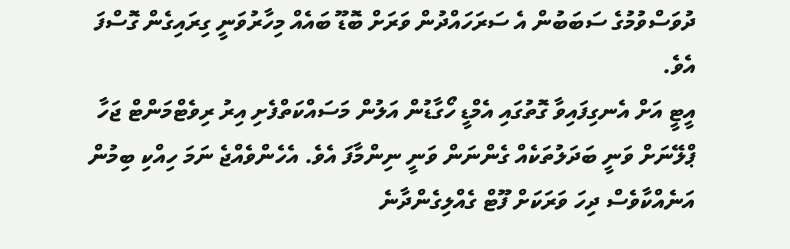ދުވަސްވުމުގެ ސަބަބުން އެ ސަރަހައްދުން ވަރަށް ބޮޑޫ ބައެއް މިހާރުވަނީ ގިރައިގެން ގޮސްފަ އެވެ.
އީޓީ އަށް އެނގިފައިވާ ގޮތުގައި އެމްޑީ ހޯގާޑުން އަލުން މަސައްކަތްފެށި އިރު ރިވެޓްމަންޓް ޖަހާ ޕްލޭނަށް ވަނީ ބަދަލުތަކެއް ގެންނަން ވަނީ ނިންމާފަ އެވެ. އެހެންވެއްޖެ ނަމަ ހިއްކި ބިމުން އަނެއްކާވެސް ދިހަ ވަރަކަށް ފޫޓް ގެއްލިގެންދާނެ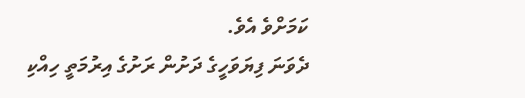ކަމަށްވެ އެވެ.
ދެވަނަ ފިޔަވަހީގެ ދަށުން ރަށުގެ އިރުމަތީ ހިއްކި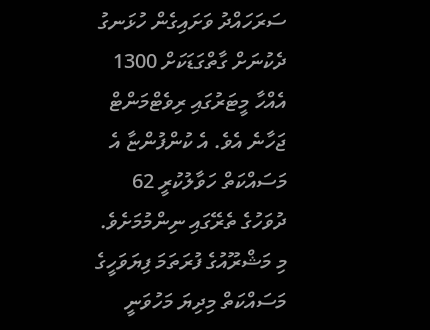ސަރަހައްދު ވަށައިގެން ހުޅަނގު ދެކުނަށް ގާތްގަޑަކަށް 1300 އެއްހާ މީޓަރުގައި ރިވެޓްމަންޓް ޖަހާނެ އެވެ. އެ ކުންފުންޏާ އެ މަސައްކަތް ހަވާލުކުރީ 62 ދުވަހުގެ ތެރޭގައި ނިންމުމަށެވެ.
މި މަޝްރޫއުގެ ފުރަތަމަ ފިޔަވަހީގެ މަސައްކަތް މިދިޔަ މަހުވަނީ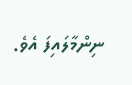ނިންމާލައިފަ އެވެ.